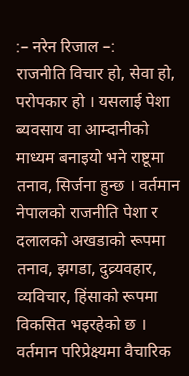:– नरेन रिजाल –:
राजनीति विचार हो, सेवा हो, परोपकार हो । यसलाई पेशा ब्यवसाय वा आम्दानीको माध्यम बनाइयो भने राष्टूमा तनाव, सिर्जना हुन्छ । वर्तमान नेपालको राजनीति पेशा र दलालको अखडाको रूपमा तनाव, झगडा, दुव्र्यवहार, व्यविचार, हिंसाको रूपमा विकसित भइरहेको छ । वर्तमान परिप्रेक्ष्यमा वैचारिक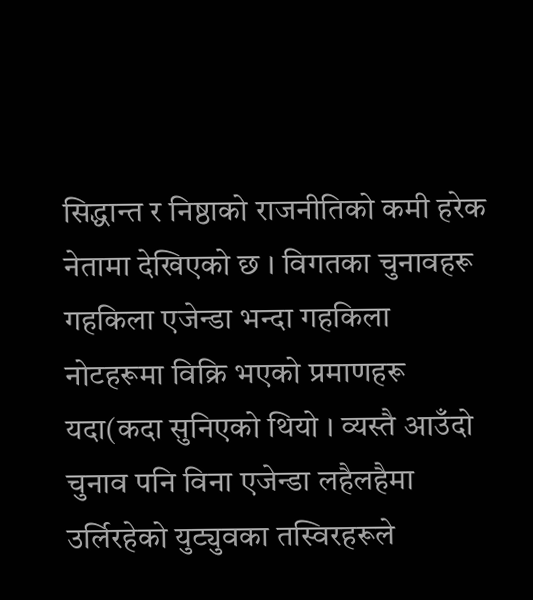सिद्धान्त र निष्ठाको राजनीतिको कमी हरेक नेतामा देखिएको छ । विगतका चुनावहरू गहकिला एजेन्डा भन्दा गहकिला नोटहरूमा विक्रि भएको प्रमाणहरू यदा(कदा सुनिएको थियो । व्यस्तै आउँदो चुनाव पनि विना एजेन्डा लहैलहैमा उर्लिरहेको युट्युवका तस्विरहरूले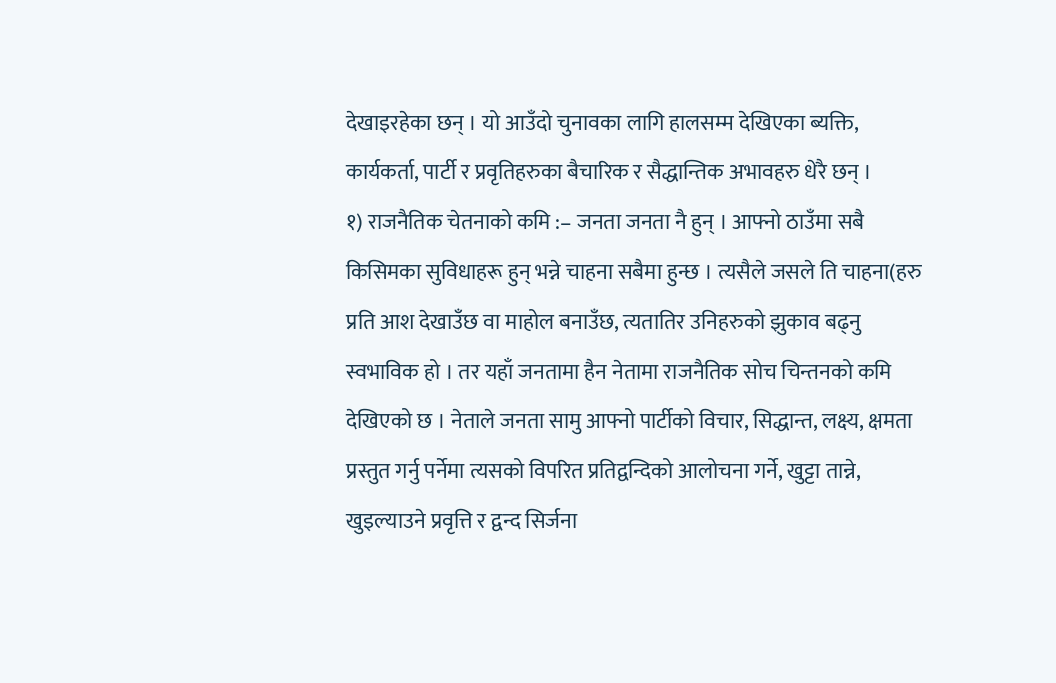देखाइरहेका छन् । यो आउँदो चुनावका लागि हालसम्म देखिएका ब्यक्ति, कार्यकर्ता, पार्टी र प्रवृतिहरुका बैचारिक र सैद्धान्तिक अभावहरु धेरै छन् ।
१) राजनैतिक चेतनाको कमि :– जनता जनता नै हुन् । आफ्नो ठाउँमा सबै किसिमका सुविधाहरू हुन् भन्ने चाहना सबैमा हुन्छ । त्यसैले जसले ति चाहना(हरु प्रति आश देखाउँछ वा माहोल बनाउँछ, त्यतातिर उनिहरुको झुकाव बढ्नु स्वभाविक हो । तर यहाँ जनतामा हैन नेतामा राजनैतिक सोच चिन्तनको कमि देखिएको छ । नेताले जनता सामु आफ्नो पार्टीको विचार, सिद्धान्त, लक्ष्य, क्षमता प्रस्तुत गर्नु पर्नेमा त्यसको विपरित प्रतिद्वन्दिको आलोचना गर्ने, खुट्टा तान्ने, खुइल्याउने प्रवृत्ति र द्वन्द सिर्जना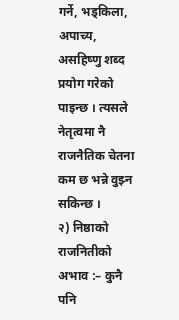गर्ने, भड्किला, अपाच्य, असहिष्णु शब्द प्रयोग गरेको पाइन्छ । त्यसले नेतृत्वमा नै राजनैतिक चेतना कम छ भन्ने वुझ्न सकिन्छ ।
२) निष्ठाको राजनितीको अभाव :– कुनै पनि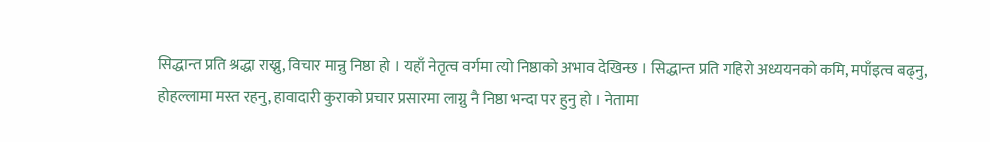सिद्धान्त प्रति श्रद्धा राख्नु, विचार मान्नु निष्ठा हो । यहाँ नेतृत्व वर्गमा त्यो निष्ठाको अभाव देखिन्छ । सिद्धान्त प्रति गहिरो अध्ययनको कमि, मपाँइत्व बढ्नु, होहल्लामा मस्त रहनु, हावादारी कुराको प्रचार प्रसारमा लाग्नु नै निष्ठा भन्दा पर हुनु हो । नेतामा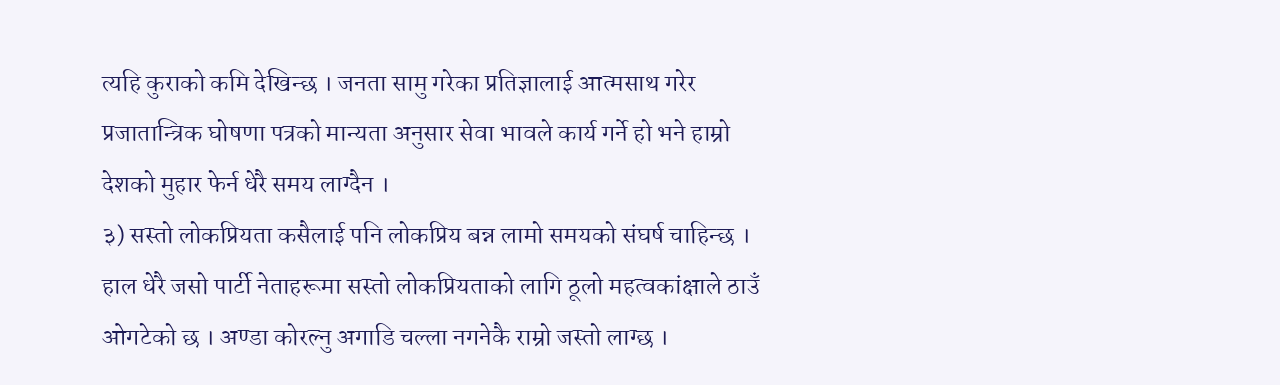त्यहि कुराको कमि देखिन्छ । जनता सामु गरेका प्रतिज्ञालाई आत्मसाथ गरेर प्रजातान्त्रिक घोषणा पत्रको मान्यता अनुसार सेवा भावले कार्य गर्ने हो भने हाम्रो देशको मुहार फेर्न धेरै समय लाग्दैन ।
३) सस्तो लोकप्रियता कसैलाई पनि लोकप्रिय बन्न लामो समयको संघर्ष चाहिन्छ । हाल धेरै जसो पार्टी नेताहरूमा सस्तो लोकप्रियताको लागि ठूलो महत्वकांक्षाले ठाउँ ओगटेको छ । अण्डा कोरल्नु अगाडि चल्ला नगनेकै राम्रो जस्तो लाग्छ ।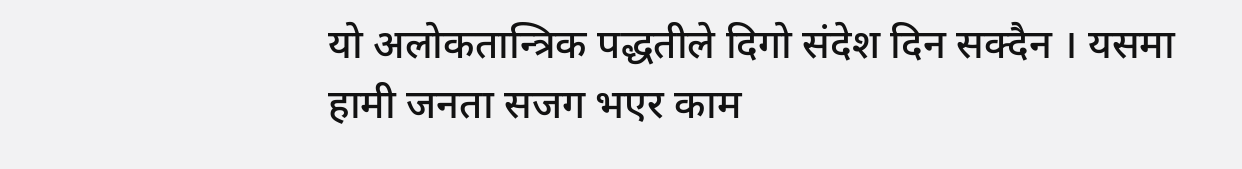यो अलोकतान्त्रिक पद्धतीले दिगो संदेश दिन सक्दैन । यसमा हामी जनता सजग भएर काम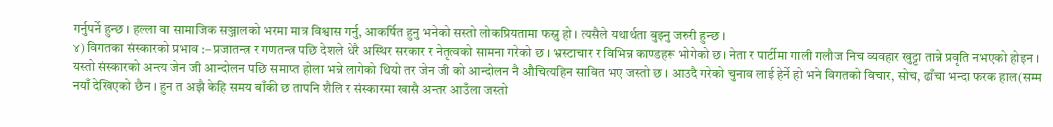गर्नुपर्ने हुन्छ । हल्ला वा सामाजिक सञ्जालको भरमा मात्र विश्वास गर्नु, आकर्षित हुनु भनेको सस्तो लोकप्रियतामा फस्नु हो । त्यसैले यथार्थता बुझ्नु जरुरी हुन्छ ।
४) विगतका संस्कारको प्रभाव :– प्रजातन्त्र र गणतन्त्र पछि देशले धेरै अस्थिर सरकार र नेतृत्वको सामना गरेको छ । भ्रस्टाचार र विभिन्न काण्डहरू भोगेको छ। नेता र पार्टीमा गाली गलौज निच व्यवहार खुट्टा तान्ने प्रवृति नभएको होइन । यस्तो संस्कारको अन्त्य जेन जी आन्दोलन पछि समाप्त होला भन्ने लागेको थियो तर जेन जी को आन्दोलन नै औचित्यहिन सावित भए जस्तो छ । आउदै गरेको चुनाव लाई हेर्ने हो भने विगतको विचार, सोच, ढाँचा भन्दा फरक हाल(सम्म नयाँ देखिएको छैन । हुन त अझै केहि समय बाँकी छ तापनि शैलि र संस्कारमा खासै अन्तर आउँला जस्तो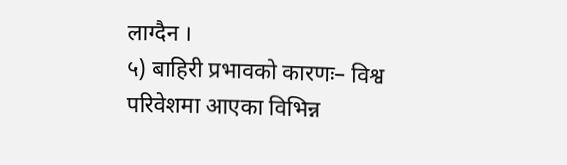लाग्दैन ।
५) बाहिरी प्रभावको कारणः– विश्व परिवेशमा आएका विभिन्न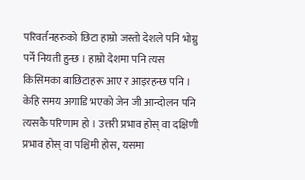परिवर्तनहरुको छिटा हाम्रो जस्तो देशले पनि भोग्नु पर्ने नियती हुन्छ । हाम्रो देशमा पनि त्यस किसिमका बाछिटाहरू आए र आइरहन्छ पनि । केहि समय अगाडि भएको जेन जी आन्दोलन पनि त्यसकै परिणाम हो । उत्तरी प्रभाव होस् वा दक्षिणी प्रभाव होस् वा पश्चिमी होस, यसमा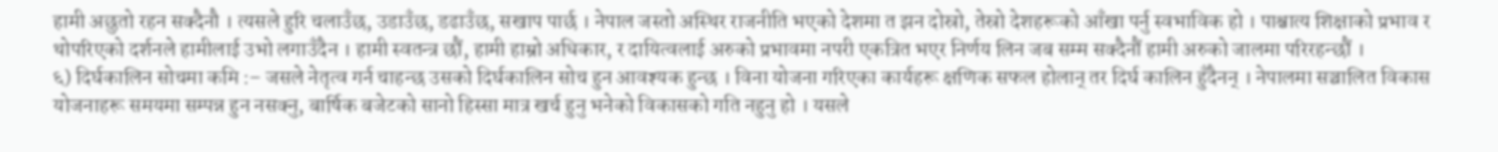हामी अछुतो रहन सक्दैनौ । त्यसले हुरि चलाउँछ, उडाउँछ, डढाउँछ, सखाप पार्छ । नेपाल जस्तो अस्थिर राजनीति भएको देशमा त झन दोस्रो, तेस्रो देशहरूको आँखा पर्नु स्वभाविक हो । पाश्चात्य शिक्षाको प्रभाव र थोपरिएको दर्शनले हामीलाई उभो लगाउँदैन । हामी स्वतन्त्र छौं, हामी हाम्रो अधिकार, र दायित्वलाई अरुको प्रभावमा नपरी एकत्रित भएर निर्णय लिन जब सम्म सक्दैनौं हामी अरुको जालमा परिरहन्छौं ।
६) दिर्घकालिन सोचमा कमि :– जसले नेतृत्व गर्न चाहन्छ उसको दिर्घकालिन सोच हुन आवश्यक हुन्छ । विना योजना गरिएका कार्यहरू क्षणिक सफल होलान् तर दिर्घ कालिन हुँदैनन् । नेपालमा सञ्चालित विकास योजनाहरू समयमा सम्पन्न हुन नसक्नु, बार्षिक बजेटको सानो हिस्सा मात्र खर्च हुनु भनेको विकासको गति नहुनु हो । यसले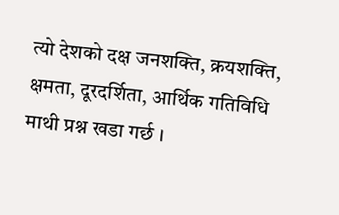त्यो देशको दक्ष जनशक्ति, क्रयशक्ति, क्षमता, दूरदर्शिता, आर्थिक गतिविधि माथी प्रश्न खडा गर्छ ।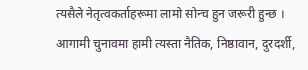त्यसैले नेतृत्वकर्ताहरूमा लामो सोन्च हुन जरूरी हुन्छ ।
आगामी चुनावमा हामी त्यस्ता नैतिक, निष्ठावान, दुरदर्शी,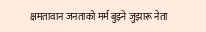क्षमतावान जनताको मर्म बुझ्ने जुझारू नेता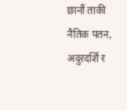छानौं ताकी नैतिक पतन, अदुरदर्शि र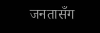जनतासँग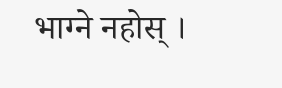भाग्ने नहोस् ।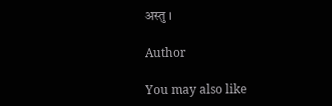अस्तु ।

Author

You may also like